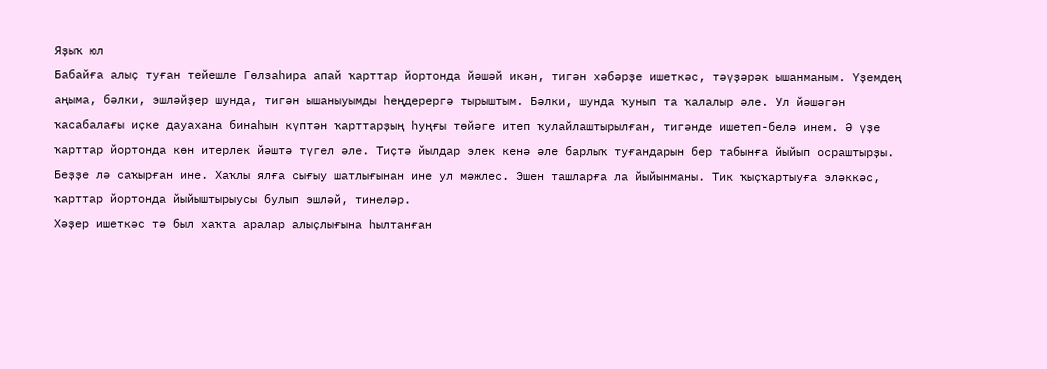Яҙыҡ юл
Бабайға алыҫ туған тейешле Гөлзаһира апай ҡарттар йортонда йәшәй икән, тигән хәбәрҙе ишеткәс, тәүҙәрәк ышанманым. Үҙемдең аңыма, бәлки, эшләйҙер шунда, тигән ышаныуымды һеңдерергә тырыштым. Бәлки, шунда ҡунып та ҡалалыр әле. Ул йәшәгән ҡасабалағы иҫке дауахана бинаһын күптән ҡарттарҙың һуңғы төйәге итеп ҡулайлаштырылған, тигәнде ишетеп-белә инем. Ә үҙе ҡарттар йортонда көн итерлек йәштә түгел әле. Тиҫтә йылдар элек кенә әле барлыҡ туғандарын бер табынға йыйып осраштырҙы. Беҙҙе лә саҡырған ине. Хаҡлы ялға сығыу шатлығынан ине ул мәжлес. Эшен ташларға ла йыйынманы. Тик ҡыҫҡартыуға эләккәс, ҡарттар йортонда йыйыштырыусы булып эшләй, тинеләр.
Хәҙер ишеткәс тә был хаҡта аралар алыҫлығына һылтанған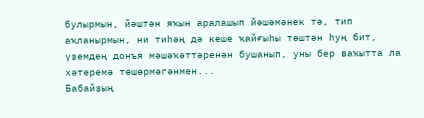булырмын, йәштән яҡын аралашып йәшәмәнек тә, тип аҡланырмын, ни тиһәң дә кеше ҡайғыһы төштән һуң бит, үҙемдең донъя мәшәҡәттәренән бушанып, уны бер ваҡытта ла хәтеремә төшөрмәгәнмен...
Бабайҙың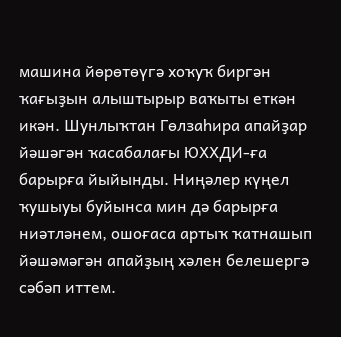машина йөрөтөүгә хоҡуҡ биргән ҡағыҙын алыштырыр ваҡыты еткән икән. Шунлыҡтан Гөлзаһира апайҙар йәшәгән ҡасабалағы ЮХХДИ-ға барырға йыйынды. Ниңәлер күңел ҡушыуы буйынса мин дә барырға ниәтләнем, ошоғаса артыҡ ҡатнашып йәшәмәгән апайҙың хәлен белешергә сәбәп иттем.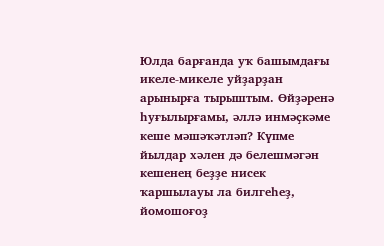Юлда барғанда уҡ башымдағы икеле-микеле уйҙарҙан арынырға тырыштым. Өйҙәренә һуғылырғамы, әллә инмәҫкәме кеше мәшәҡәтләп? Күпме йылдар хәлен дә белешмәгән кешенең беҙҙе нисек ҡаршылауы ла билгеһеҙ, йомошоғоҙ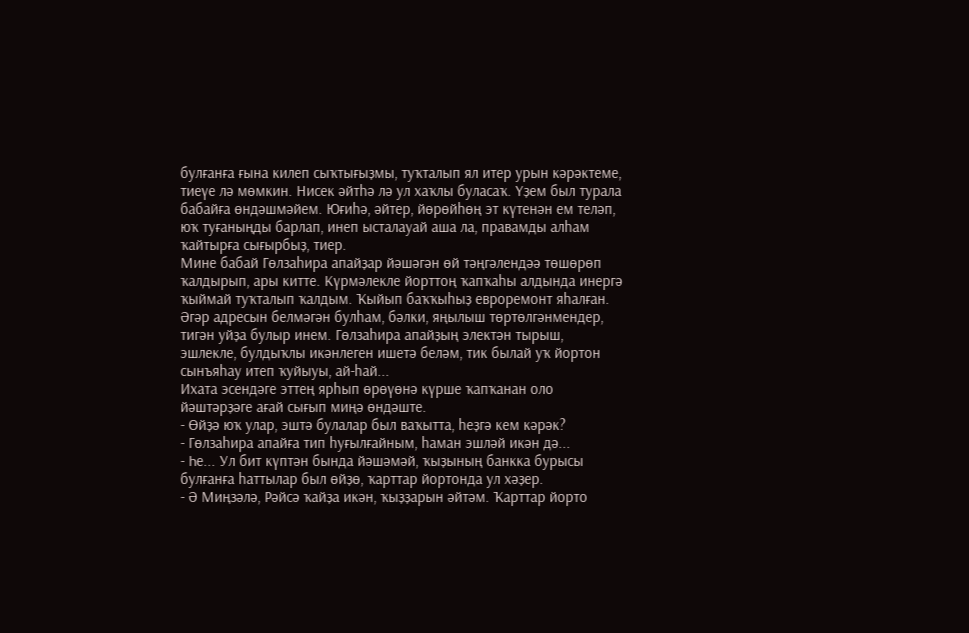булғанға ғына килеп сыҡтығыҙмы, туҡталып ял итер урын кәрәктеме, тиеүе лә мөмкин. Нисек әйтһә лә ул хаҡлы буласаҡ. Үҙем был турала бабайға өндәшмәйем. Юғиһә, әйтер, йөрөйһөң эт күтенән ем теләп, юҡ туғаныңды барлап, инеп ысталауай аша ла, правамды алһам ҡайтырға сығырбыҙ, тиер.
Мине бабай Гөлзаһира апайҙар йәшәгән өй тәңгәлендәә төшөрөп ҡалдырып, ары китте. Күрмәлекле йорттоң ҡапҡаһы алдында инергә ҡыймай туҡталып ҡалдым. Ҡыйып баҡҡыһыҙ евроремонт яһалған. Әгәр адресын белмәгән булһам, бәлки, яңылыш төртөлгәнмендер, тигән уйҙа булыр инем. Гөлзаһира апайҙың электән тырыш, эшлекле, булдыҡлы икәнлеген ишетә беләм, тик былай уҡ йортон сынъяһау итеп ҡуйыуы, ай-һай...
Ихата эсендәге эттең ярһып өрөүөнә күрше ҡапҡанан оло йәштәрҙәге ағай сығып миңә өндәште.
- Өйҙә юҡ улар, эштә булалар был ваҡытта, һеҙгә кем кәрәк?
- Гөлзаһира апайға тип һуғылғайным, һаман эшләй икән дә...
- Һе... Ул бит күптән бында йәшәмәй, ҡыҙының банкка бурысы булғанға һаттылар был өйҙө, ҡарттар йортонда ул хәҙер.
- Ә Миңзәлә, Рәйсә ҡайҙа икән, ҡыҙҙарын әйтәм. Ҡарттар йорто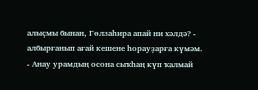алыҫмы бынан, Гөлзаһира апай ни хәлдә? - албырғанып ағай кешене һорауҙарға күмәм.
- Анау урамдың осона сыҡһаң күп ҡалмай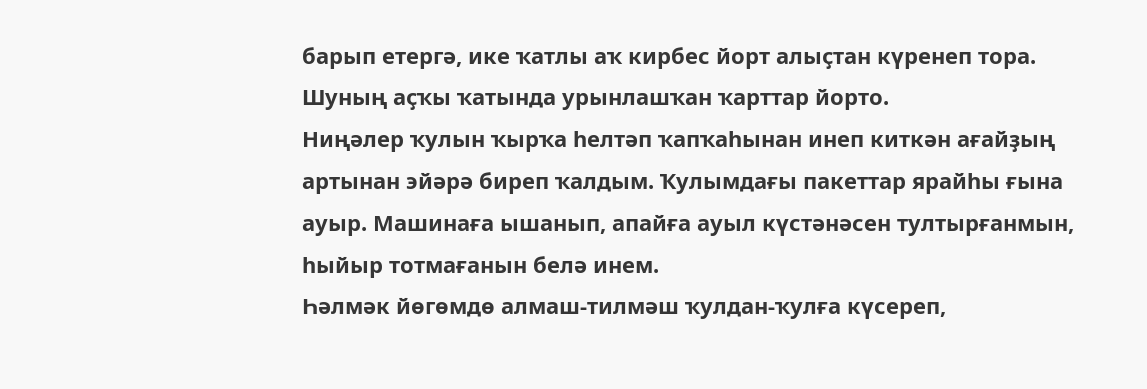барып етергә, ике ҡатлы аҡ кирбес йорт алыҫтан күренеп тора. Шуның аҫҡы ҡатында урынлашҡан ҡарттар йорто.
Ниңәлер ҡулын ҡырҡа һелтәп ҡапҡаһынан инеп киткән ағайҙың артынан эйәрә биреп ҡалдым. Ҡулымдағы пакеттар ярайһы ғына ауыр. Машинаға ышанып, апайға ауыл күстәнәсен тултырғанмын, һыйыр тотмағанын белә инем.
Һәлмәк йөгөмдө алмаш-тилмәш ҡулдан-ҡулға күсереп,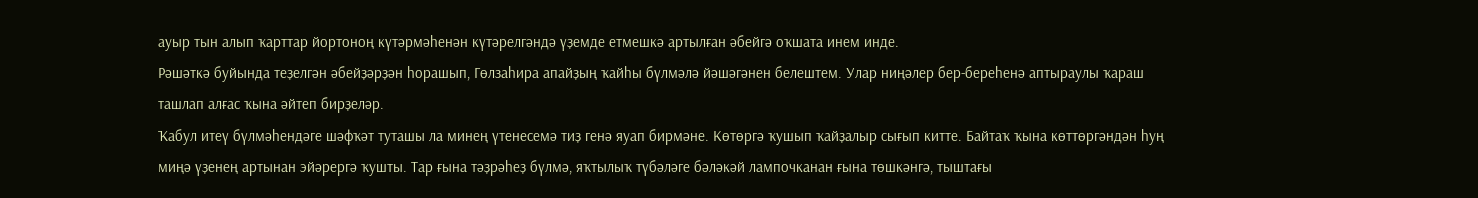ауыр тын алып ҡарттар йортоноң күтәрмәһенән күтәрелгәндә үҙемде етмешкә артылған әбейгә оҡшата инем инде.
Рәшәткә буйында теҙелгән әбейҙәрҙән һорашып, Гөлзаһира апайҙың ҡайһы бүлмәлә йәшәгәнен белештем. Улар ниңәлер бер-береһенә аптыраулы ҡараш ташлап алғас ҡына әйтеп бирҙеләр.
Ҡабул итеү бүлмәһендәге шәфҡәт туташы ла минең үтенесемә тиҙ генә яуап бирмәне. Көтөргә ҡушып ҡайҙалыр сығып китте. Байтаҡ ҡына көттөргәндән һуң миңә үҙенең артынан эйәрергә ҡушты. Тар ғына тәҙрәһеҙ бүлмә, яҡтылыҡ түбәләге бәләкәй лампочканан ғына төшкәнгә, тыштағы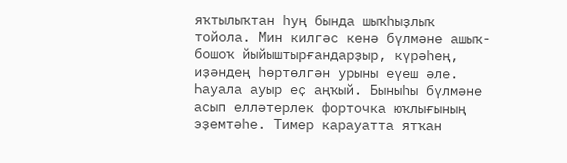яҡтылыҡтан һуң бында шыҡһыҙлыҡ тойола. Мин килгәс кенә бүлмәне ашыҡ-бошоҡ йыйыштырғандарҙыр, күрәһең, иҙәндең һөртөлгән урыны еүеш әле. Һауала ауыр еҫ аңҡый. Быныһы бүлмәне асып елләтерлек форточка юҡлығының эҙемтәһе. Тимер карауатта ятҡан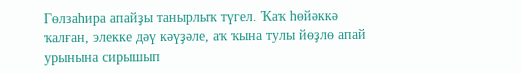Гөлзаһира апайҙы танырлыҡ түгел. Ҡаҡ һөйәккә ҡалған, элекке дәү кәүҙәле, аҡ ҡына тулы йөҙлө апай урынына сирышып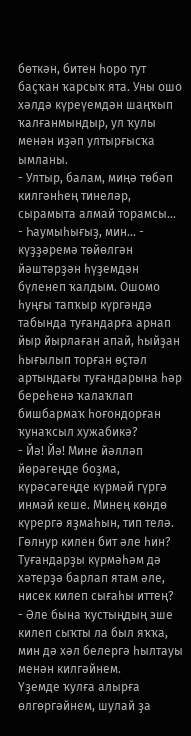бөткән, битен һоро тут баҫҡан ҡарсыҡ ята. Уны ошо хәлдә күреүемдән шаңҡып ҡалғанмындыр, ул ҡулы менән иҙәп ултырғысҡа ымланы.
- Ултыр, балам, миңә төбәп килгәнһең тинеләр, сырамыта алмай торамсы...
- Һаумыһығыҙ, мин... - күҙҙәремә төйөлгән йәштәрҙән һүҙемдән бүленеп ҡалдым. Ошомо һуңғы тапҡыр күргәндә табында туғандарға арнап йыр йырлаған апай, һыйҙан һығылып торған өҫтәл артындағы туғандарына һәр береһенә ҡалаҡлап бишбармаҡ һоғондорған ҡунаҡсыл хужабикә?
- Йә! Йә! Мине йәлләп йөрәгеңде боҙма, күрәсәгеңде күрмәй гүргә инмәй кеше. Минең көндө күрергә яҙмаһын, тип телә. Гөлнур килен бит әле һин? Туғандарҙы күрмәһәм дә хәтерҙә барлап ятам әле, нисек килеп сығаһы иттең?
- Әле бына ҡустыңдың эше килеп сыҡты ла был яҡҡа, мин дә хәл белергә һылтауы менән килгәйнем.
Үҙемде ҡулға алырға өлгөргәйнем, шулай ҙа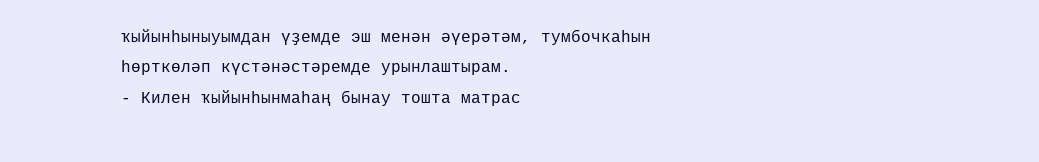ҡыйынһыныуымдан үҙемде эш менән әүерәтәм, тумбочкаһын һөрткөләп күстәнәстәремде урынлаштырам.
- Килен ҡыйынһынмаһаң бынау тошта матрас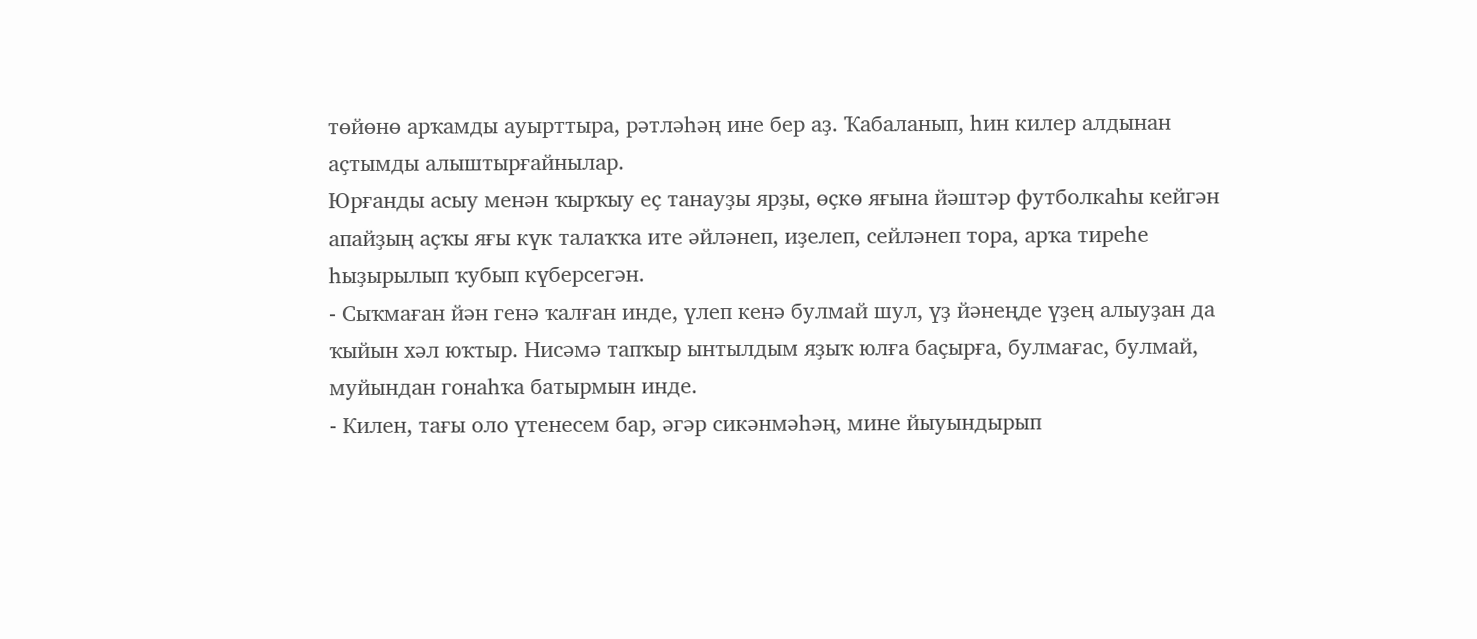төйөнө арҡамды ауырттыра, рәтләһәң ине бер аҙ. Ҡабаланып, һин килер алдынан аҫтымды алыштырғайнылар.
Юрғанды асыу менән ҡырҡыу еҫ танауҙы ярҙы, өҫкө яғына йәштәр футболкаһы кейгән апайҙың аҫҡы яғы күк талаҡҡа ите әйләнеп, иҙелеп, сейләнеп тора, арҡа тиреһе һыҙырылып ҡубып күберсегән.
- Сыҡмаған йән генә ҡалған инде, үлеп кенә булмай шул, үҙ йәнеңде үҙең алыуҙан да ҡыйын хәл юҡтыр. Нисәмә тапҡыр ынтылдым яҙыҡ юлға баҫырға, булмағас, булмай, муйындан гонаһҡа батырмын инде.
- Килен, тағы оло үтенесем бар, әгәр сикәнмәһәң, мине йыуындырып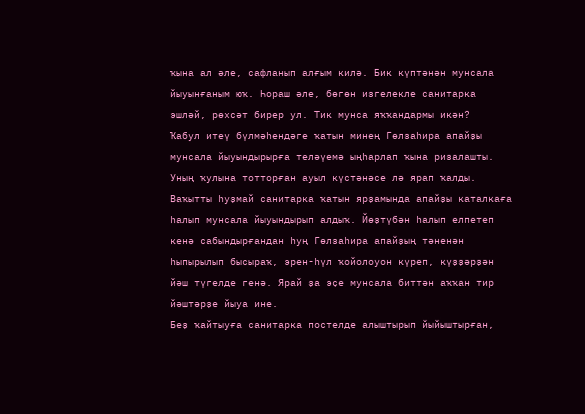ҡына ал әле, сафланып алғым килә. Бик күптәнән мунсала йыуынғаным юҡ. Һораш әле, бөгөн изгелекле санитарка эшләй, рөхсәт бирер ул. Тик мунса яҡҡандармы икән?
Ҡабул итеү бүлмәһендәге ҡатын минең Гөлзаһира апайҙы мунсала йыуындырырға теләүемә ыңһарлап ҡына ризалашты. Уның ҡулына тотторған ауыл күстәнәсе лә ярап ҡалды.
Ваҡытты һуҙмай санитарка ҡатын ярҙамында апайҙы каталкаға һалып мунсала йыуындырып алдыҡ. Йөҙтүбән һалып елпетеп кенә сабындырғандан һуң Гөлзаһира апайҙың тәненән һыпырылып бысыраҡ, эрен-һүл ҡойолоуон күреп, күҙҙәрҙән йәш түгелде генә. Ярай ҙа эҫе мунсала биттән аҡҡан тир йәштәрҙе йыуа ине.
Беҙ ҡайтыуға санитарка постелде алыштырып йыйыштырған,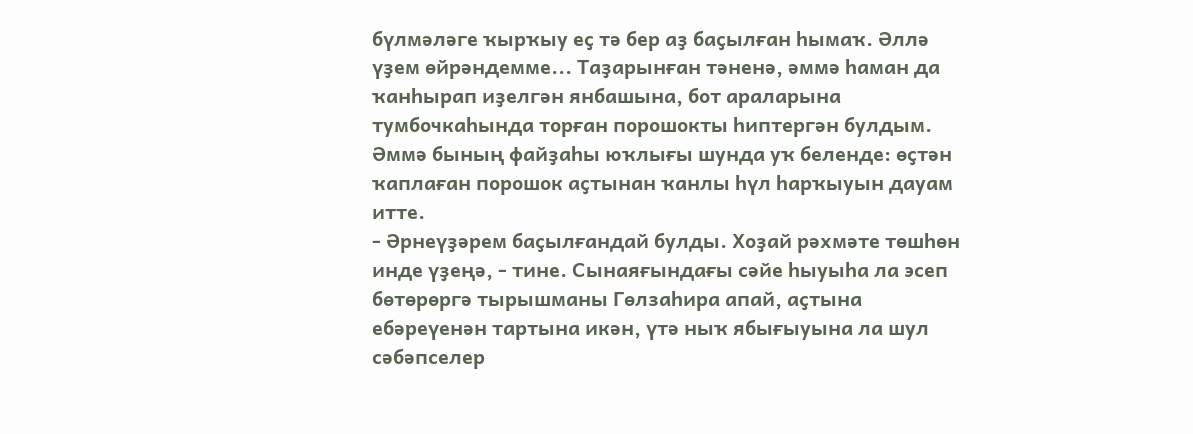бүлмәләге ҡырҡыу еҫ тә бер аҙ баҫылған һымаҡ. Әллә үҙем өйрәндемме... Таҙарынған тәненә, әммә һаман да ҡанһырап иҙелгән янбашына, бот араларына тумбочкаһында торған порошокты һиптергән булдым. Әммә бының файҙаһы юҡлығы шунда уҡ беленде: өҫтән ҡаплаған порошок аҫтынан ҡанлы һүл һарҡыуын дауам итте.
- Әрнеүҙәрем баҫылғандай булды. Хоҙай рәхмәте төшһөн инде үҙеңә, - тине. Сынаяғындағы сәйе һыуыһа ла эсеп бөтөрөргә тырышманы Гөлзаһира апай, аҫтына ебәреүенән тартына икән, үтә ныҡ ябығыуына ла шул сәбәпселер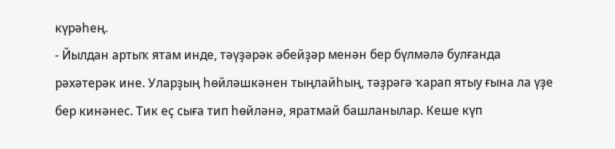күрәһең.
- Йылдан артыҡ ятам инде, тәүҙәрәк әбейҙәр менән бер бүлмәлә булғанда рәхәтерәк ине. Уларҙың һөйләшкәнен тыңлайһың, тәҙрәгә ҡарап ятыу ғына ла үҙе бер кинәнес. Тик еҫ сыға тип һөйләнә, яратмай башланылар. Кеше күп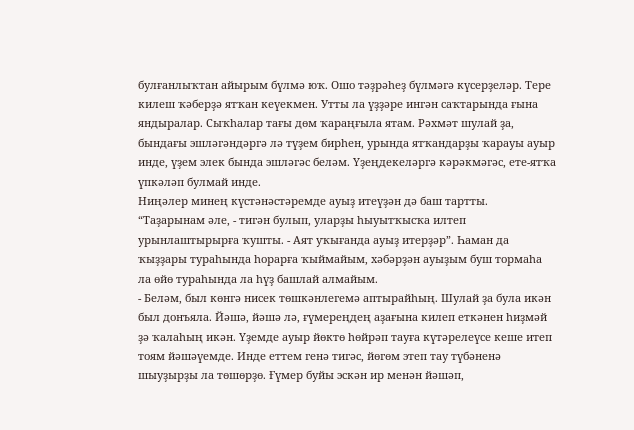булғанлыҡтан айырым бүлмә юҡ. Ошо тәҙрәһеҙ бүлмәгә күсерҙеләр. Тере килеш ҡәберҙә ятҡан кеүекмен. Утты ла үҙҙәре ингән саҡтарында ғына яндыралар. Сыҡһалар тағы дөм ҡараңғыла ятам. Рәхмәт шулай ҙа, бындағы эшләгәндәргә лә түҙем бирһен, урында ятҡандарҙы ҡарауы ауыр инде, үҙем элек бында эшләгәс беләм. Үҙеңдекеләргә кәрәкмәгәс, ете-ятҡа үпкәләп булмай инде.
Ниңәлер минең күстәнәстәремде ауыҙ итеүҙән дә баш тартты. “Таҙарынам әле, - тигән булып, уларҙы һыуытҡысҡа илтеп урынлаштырырға ҡушты. - Аят уҡығанда ауыҙ итерҙәр”. Һаман да ҡыҙҙары тураһында һорарға ҡыймайым, хәбәрҙән ауыҙым буш тормаһа ла өйө тураһында ла һүҙ башлай алмайым.
- Беләм, был көнгә нисек төшкәнлегемә аптырайһың. Шулай ҙа була икән был донъяла. Йәшә, йәшә лә, ғүмереңдең аҙағына килеп еткәнен һиҙмәй ҙә ҡалаһың икән. Үҙемде ауыр йөктө һөйрәп тауға күтәрелеүсе кеше итеп тоям йәшәүемде. Инде еттем генә тигәс, йөгөм этеп тау түбәненә шыуҙырҙы ла төшөрҙө. Ғүмер буйы эскән ир менән йәшәп,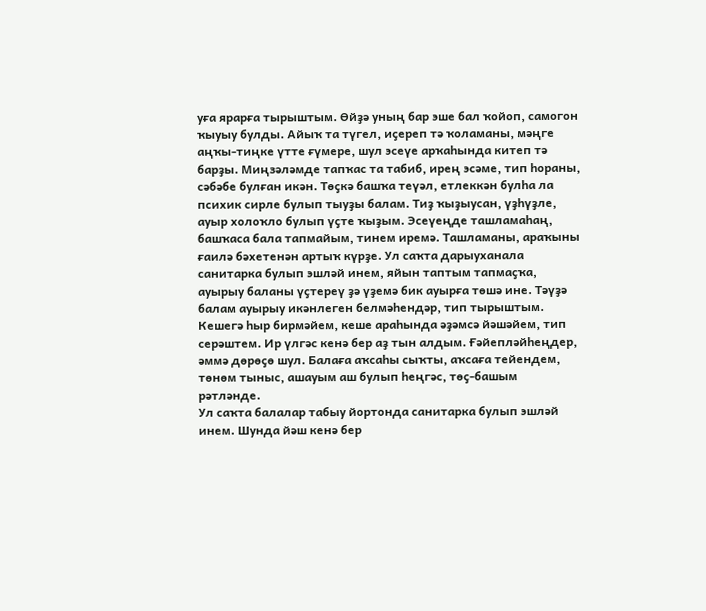уға ярарға тырыштым. Өйҙә уның бар эше бал ҡойоп, самогон ҡыуыу булды. Айыҡ та түгел, иҫереп тә ҡоламаны, мәңге аңҡы-тиңке үтте ғүмере, шул эсеүе арҡаһында китеп тә барҙы. Миңзәләмде тапҡас та табиб, ирең эсәме, тип һораны, сәбәбе булған икән. Төҫкә башҡа теүәл, етлеккән булһа ла психик сирле булып тыуҙы балам. Тиҙ ҡыҙыусан, үҙһүҙле, ауыр холоҡло булып үҫте ҡыҙым. Эсеүеңде ташламаһаң, башҡаса бала тапмайым, тинем иремә. Ташламаны, араҡыны ғаилә бәхетенән артыҡ күрҙе. Ул саҡта дарыуханала санитарка булып эшләй инем, яйын таптым тапмаҫҡа, ауырыу баланы үҫтереү ҙә үҙемә бик ауырға төшә ине. Тәүҙә балам ауырыу икәнлеген белмәһендәр, тип тырыштым. Кешегә һыр бирмәйем, кеше араһында әҙәмсә йәшәйем, тип серәштем. Ир үлгәс кенә бер аҙ тын алдым. Ғәйепләйһеңдер, әммә дөрөҫө шул. Балаға аҡсаһы сыҡты, аҡсаға тейендем, төнөм тыныс, ашауым аш булып һеңгәс, төҫ-башым рәтләнде.
Ул саҡта балалар табыу йортонда санитарка булып эшләй инем. Шунда йәш кенә бер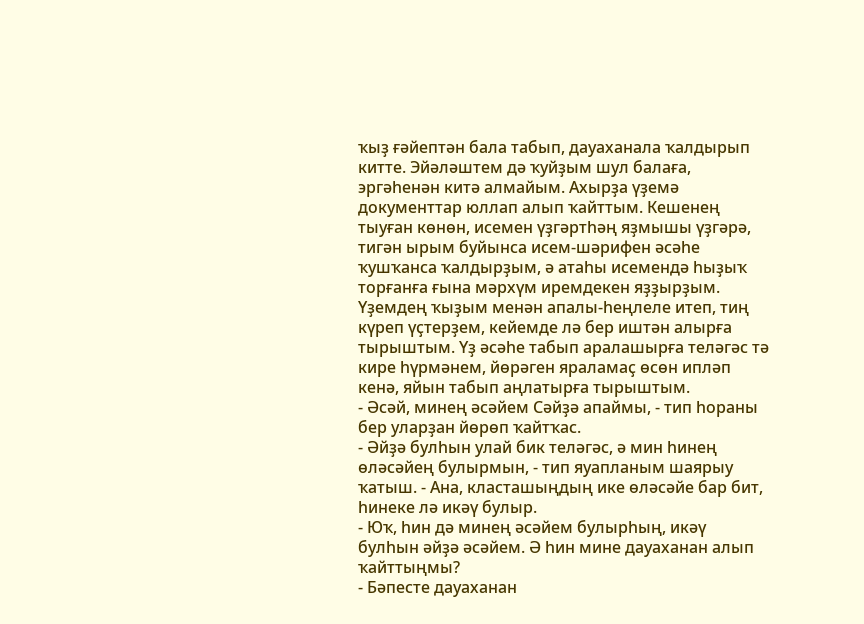ҡыҙ ғәйептән бала табып, дауаханала ҡалдырып китте. Эйәләштем дә ҡуйҙым шул балаға, эргәһенән китә алмайым. Ахырҙа үҙемә документтар юллап алып ҡайттым. Кешенең тыуған көнөн, исемен үҙгәртһәң яҙмышы үҙгәрә, тигән ырым буйынса исем-шәрифен әсәһе ҡушҡанса ҡалдырҙым, ә атаһы исемендә һыҙыҡ торғанға ғына мәрхүм иремдекен яҙҙырҙым. Үҙемдең ҡыҙым менән апалы-һеңлеле итеп, тиң күреп үҫтерҙем, кейемде лә бер иштән алырға тырыштым. Үҙ әсәһе табып аралашырға теләгәс тә кире һүрмәнем, йөрәген яраламаҫ өсөн ипләп кенә, яйын табып аңлатырға тырыштым.
- Әсәй, минең әсәйем Сәйҙә апаймы, - тип һораны бер уларҙан йөрөп ҡайтҡас.
- Әйҙә булһын улай бик теләгәс, ә мин һинең өләсәйең булырмын, - тип яуапланым шаярыу ҡатыш. - Ана, класташыңдың ике өләсәйе бар бит, һинеке лә икәү булыр.
- Юҡ, һин дә минең әсәйем булырһың, икәү булһын әйҙә әсәйем. Ә һин мине дауаханан алып ҡайттыңмы?
- Бәпесте дауаханан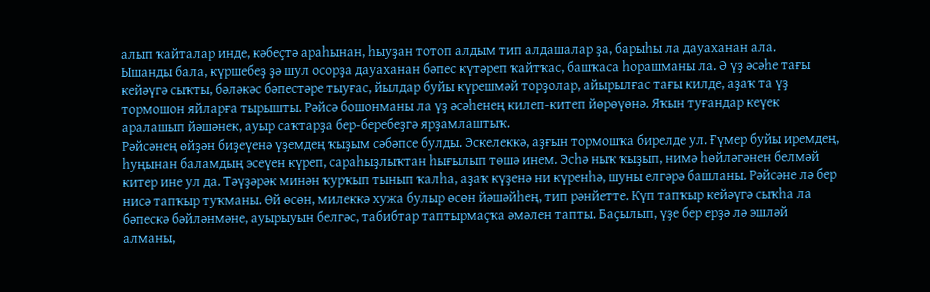алып ҡайталар инде, кәбеҫтә араһынан, һыуҙан тотоп алдым тип алдашалар ҙа, барыһы ла дауаханан ала.
Ышанды бала, күршебеҙ ҙә шул осорҙа дауаханан бәпес күтәреп ҡайтҡас, башҡаса һорашманы ла. Ә үҙ әсәһе тағы кейәүгә сыҡты, бәләкәс бәпестәре тыуғас, йылдар буйы күрешмәй торҙолар, айырылғас тағы килде, аҙаҡ та үҙ тормошон яйларға тырышты. Рәйсә бошонманы ла үҙ әсәһенең килеп-китеп йөрөүөнә. Яҡын туғандар кеүек аралашып йәшәнек, ауыр саҡтарҙа бер-беребеҙгә ярҙамлаштыҡ.
Рәйсәнең өйҙән биҙеүенә үҙемдең ҡыҙым сәбәпсе булды. Эскелеккә, аҙғын тормошҡа бирелде ул. Ғүмер буйы иремдең, һуңынан баламдың эсеүен күреп, сараһыҙлыҡтан һығылып төшә инем. Эсһә ныҡ ҡыҙып, нимә һөйләгәнен белмәй китер ине ул да. Тәүҙәрәк минән ҡурҡып тынып ҡалһа, аҙаҡ күҙенә ни күренһә, шуны елгәрә башланы. Рәйсәне лә бер нисә тапҡыр туҡманы. Өй өсөн, милеккә хужа булыр өсөн йәшәйһең, тип рәнйетте. Күп тапҡыр кейәүгә сыҡһа ла бәпескә бәйләнмәне, ауырыуын белгәс, табибтар таптырмаҫҡа әмәлен тапты. Баҫылып, үҙе бер ерҙә лә эшләй алманы,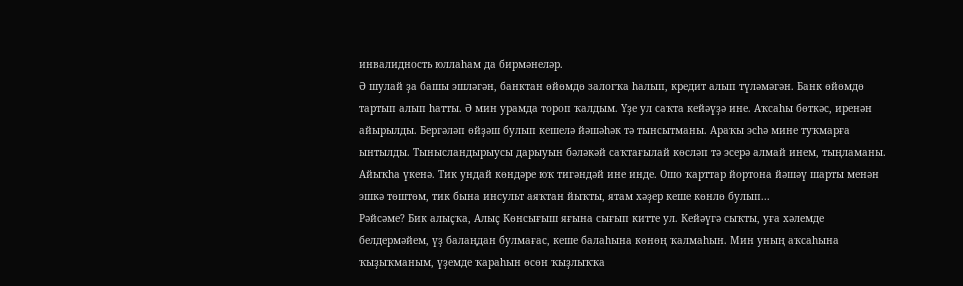инвалидность юллаһам да бирмәнеләр.
Ә шулай ҙа башы эшләгән, банктан өйөмдө залогҡа һалып, кредит алып түләмәгән. Банк өйөмдө тартып алып һатты. Ә мин урамда тороп ҡалдым. Үҙе ул саҡта кейәүҙә ине. Аҡсаһы бөткәс, иренән айырылды. Бергәләп өйҙәш булып кешелә йәшәһәк тә тынсытманы. Араҡы эсһә мине туҡмарға ынтылды. Тынысландырыусы дарыуын бәләкәй саҡтағылай көсләп тә эсерә алмай инем, тыңламаны. Айыҡһа үкенә. Тик ундай көндәре юҡ тигәндәй ине инде. Ошо ҡарттар йортона йәшәү шарты менән эшкә төштөм, тик бына инсульт аяҡтан йыҡты, ятам хәҙер кеше көнлө булып...
Рәйсәме? Бик алыҫҡа, Алыҫ Көнсығыш яғына сығып китте ул. Кейәүгә сыҡты, уға хәлемде белдермәйем, үҙ балаңдан булмағас, кеше балаһына көнөң ҡалмаһын. Мин уның аҡсаһына ҡыҙыҡманым, үҙемде ҡараһын өсөн ҡыҙлыҡҡа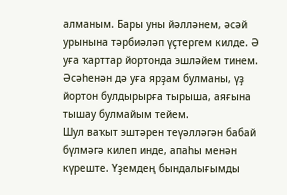алманым. Бары уны йәлләнем, әсәй урынына тәрбиәләп үҫтергем килде. Ә уға ҡарттар йортонда эшләйем тинем. Әсәһенән дә уға ярҙам булманы, үҙ йортон булдырырға тырыша, аяғына тышау булмайым тейем.
Шул ваҡыт эштәрен теүәлләгән бабай бүлмәгә килеп инде, апаһы менән күреште. Үҙемдең бындалығымды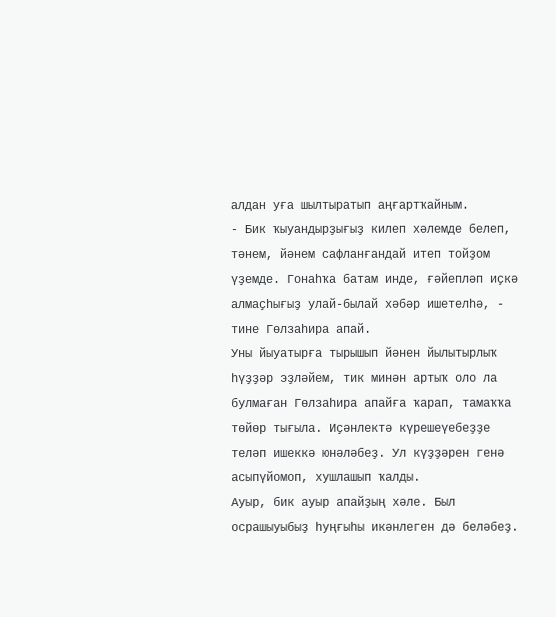алдан уға шылтыратып аңғартҡайным.
- Бик ҡыуандырҙығыҙ килеп хәлемде белеп, тәнем, йәнем сафланғандай итеп тойҙом үҙемде. Гонаһҡа батам инде, ғәйепләп иҫкә алмаҫһығыҙ улай-былай хәбәр ишетелһә, - тине Гөлзаһира апай.
Уны йыуатырға тырышып йәнен йылытырлыҡ һүҙҙәр эҙләйем, тик минән артыҡ оло ла булмаған Гөлзаһира апайға ҡарап, тамаҡҡа төйөр тығыла. Иҫәнлектә күрешеүебеҙҙе теләп ишеккә юнәләбеҙ. Ул күҙҙәрен генә асыпүйомоп, хушлашып ҡалды.
Ауыр, бик ауыр апайҙың хәле. Был осрашыуыбыҙ һуңғыһы икәнлеген дә беләбеҙ.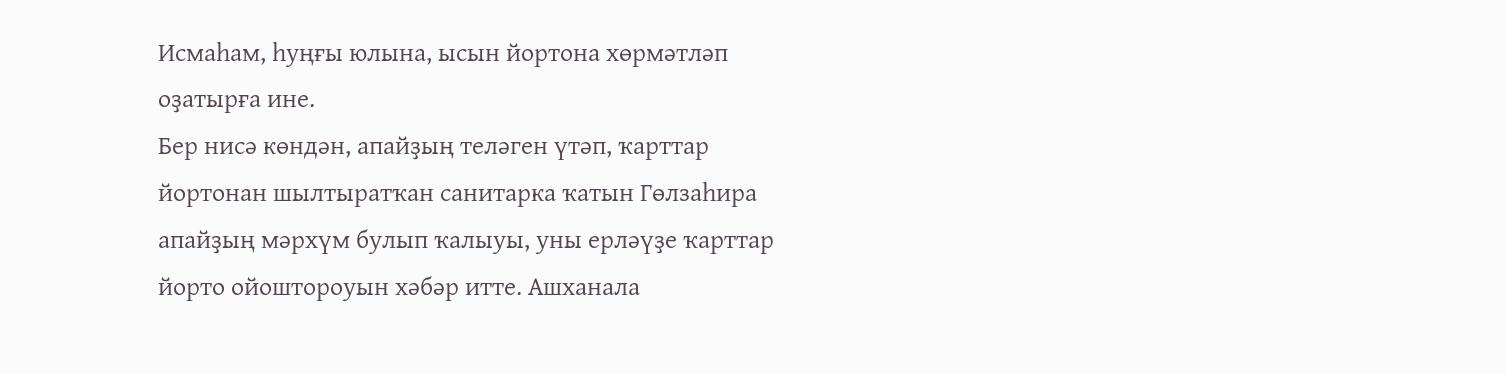Исмаһам, һуңғы юлына, ысын йортона хөрмәтләп оҙатырға ине.
Бер нисә көндән, апайҙың теләген үтәп, ҡарттар йортонан шылтыратҡан санитарка ҡатын Гөлзаһира апайҙың мәрхүм булып ҡалыуы, уны ерләүҙе ҡарттар йорто ойоштороуын хәбәр итте. Ашханала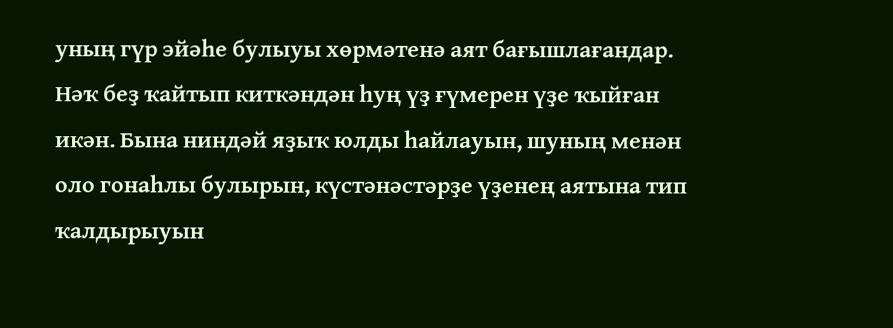уның гүр эйәһе булыуы хөрмәтенә аят бағышлағандар. Нәҡ беҙ ҡайтып киткәндән һуң үҙ ғүмерен үҙе ҡыйған икән. Бына ниндәй яҙыҡ юлды һайлауын, шуның менән оло гонаһлы булырын, күстәнәстәрҙе үҙенең аятына тип ҡалдырыуын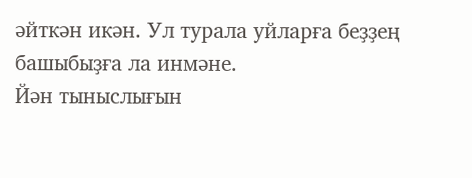әйткән икән. Ул турала уйларға беҙҙең башыбыҙға ла инмәне.
Йән тыныслығын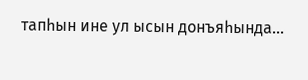тапһын ине ул ысын донъяһында...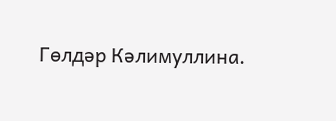Гөлдәр Кәлимуллина.